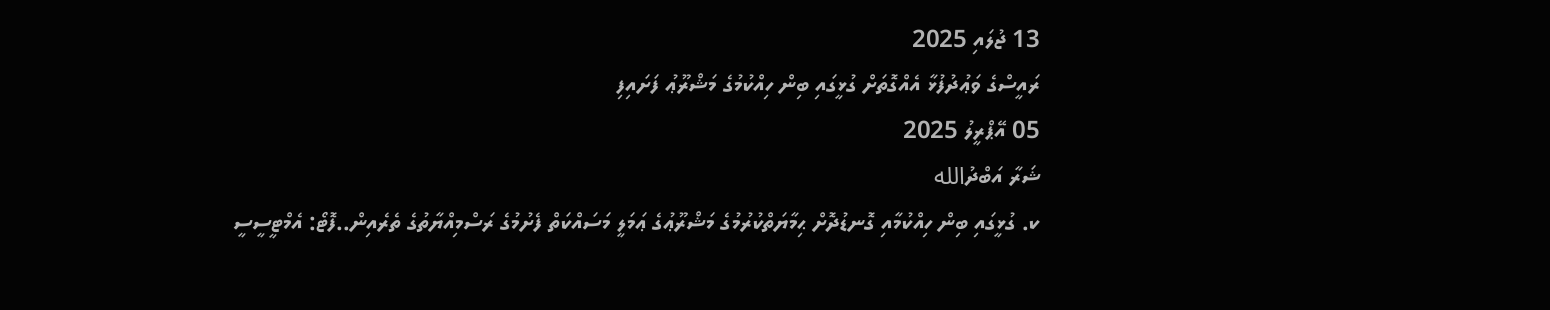13 ޖުލައި 2025
ރައީސްގެ ވަޢުދުފުޅާ އެއްގޮތަށް ގުޅީގައި ބިން ހިއްކުމުގެ މަޝްރޫޢު ފަށައިފި
05 އޭޕްރީލު 2025
ޝަރާ އަބްދުالله
ކ. ގުޅީގައި ބިން ހިއްކުމާއި ގޮނޑުދޮށް ޙިމާޔަތްކުރުމުގެ މަޝްރޫޢުގެ ޢަމަލީ މަސައްކަތް ފެށުމުގެ ރަސްމިއްޔާތުގެ ތެރެއިން..ފޮޓޯ: އެމްޓީސީސީ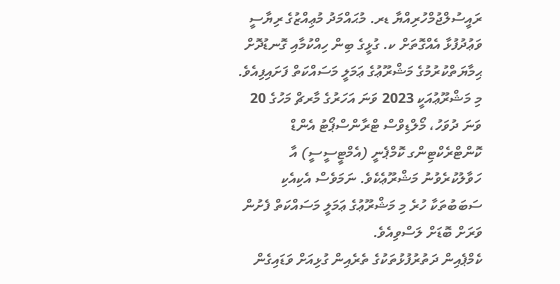ރައީސުލްޖުމްހުރިއްޔާ ޑރ. މުޙައްމަދު މުޢިއްޒުގެ ރިޔާސީ ވަޢުދުފުޅާ އެއްގޮތަށް ކ. ގުޅީގެ ބިން ހިއްކުމާއި ގޮނޑުދޮށް ޙިމާޔަތްކުރުމުގެ މަޝްރޫޢުގެ ޢަމަލީ މަސައްކަތް ފަށައިފިއެވެ.
މި މަޝްރޫޢުއަކީ 2023 ވަނަ އަހަރުގެ މާރޗް މަހުގެ 20 ވަނަ ދުވަހު، މޯލްޑިވްސް ޓްރާންސްޕޯޓު އެންޑް ކޮންޓްރެކްޓިންގ ކޮމްޕެނީ (އެމްޓީސީސީ) އާ ހަވާލުކުރެވުނު މަޝްރޫޢެކެވެ. ނަމަވެސް އެކިއެކި ސަބަބުތަކާ ހުރެ މި މަޝްރޫޢުގެ ޢަމަލީ މަސައްކަތް ފެށުން ވަރަށް ބޮޑަށް ލަސްވިއެވެ.
ކެމްޕެއިން ދަތުރުފުޅުތަކުގެ ތެރެއިން ގުޅިއަށް ވަޑައިގެން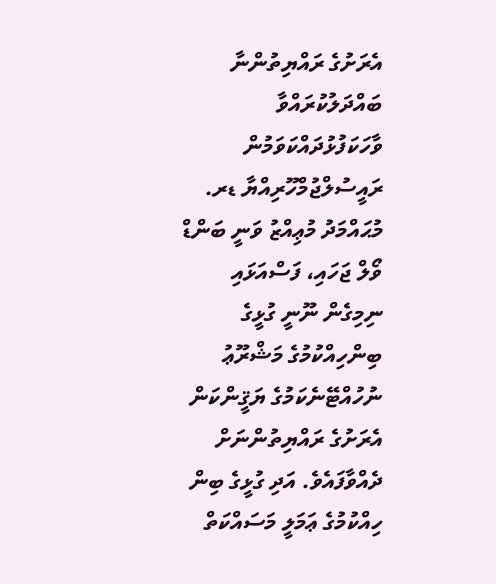އެރަށުގެ ރައްޔިތުންނާ ބައްދަލުކުރައްވާ  ވާހަކަފުޅުދައްކަވަމުން ރައީސުލްޖުމްހޫރިއްޔާ ޑރ. މުޙައްމަދު މުޢިއްޒު ވަނީ ބަންޑް ވޯލް ޖަހައި، ފަސްއަޅައި ނިމިގެން ނޫނީ ގުޅީގެ ބިންހިއްކުމުގެ މަޝްރޫޢު ނުހުއްޓޭނެކަމުގެ ޔަޤީންކަން އެރަށުގެ ރައްޔިތުންނަށް ދެއްވާފައެވެ. އަދި ގުޅީގެ ބިން ހިއްކުމުގެ ޢަމަލީ މަސައްކަތް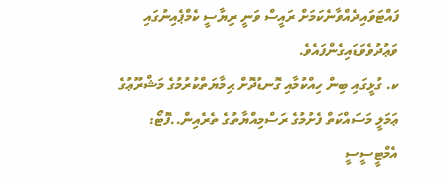ފައްޓަވައިދެއްވާނެކަމަށް ރައީސް ވަނީ ރިޔާސީ ކެމްޕެއިނުގައި ވަޢުދުވެވަޑައިގެންފައެވެ.
ކ. ގުޅީގައި ބިން ހިއްކުމާއި ގޮނޑުދޮށް ޙިމާޔަތްކުރުމުގެ މަޝްރޫޢުގެ ޢަމަލީ މަސައްކަތް ފެށުމުގެ ރަސްމިއްޔާތުގެ ތެރެއިން..ފޮޓޯ: އެމްޓީސީސީ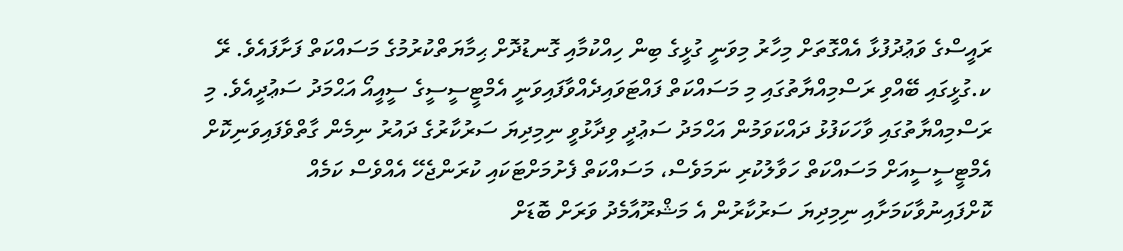ރައީސްގެ ވަޢުދުފުޅާ އެއްގޮތަށް މިހާރު މިވަނީ ގުޅީގެ ބިން ހިއްކުމާއި ގޮނޑުދޮށް ޙިމާޔަތްކުރުމުގެ މަސައްކަތް ފަށާފައެވެ. ރޭ ކ.ގުޅީގައި ބޭއްވި ރަސްމިއްޔާތުގައި މި މަސައްކަތް ފައްޓަވައިދެއްވާފައިވަނީ އެމްޓީސީސީގެ ސީއީއޯ އަޙްމަދު ސަޢުދީއެވެ. މި ރަސްމިއްޔާތުގައި ވާހަކަފުޅު ދައްކަވަމުން އަޙްމަދު ސަޢުދީ ވިދާޅުވީ ނިމިދިޔަ ސަރުކާރުގެ ދައުރު ނިމެން ގާތްވެފައިވަނިކޮށް އެމްޓީސީސީއަށް މަސައްކަތް ހަވާލުކުރި ނަމަވެސް، މަސައްކަތް ފެށުމަށްޓަކައި ކުރަންޖެހޭ އެއްވެސް ކަމެއް ކޮށްފައިނުވާކަމަށާއި ނިމިދިޔަ ސަރުކާރުން އެ މަޝްރޫއާމެދު ވަރަށް ބޮޑަށް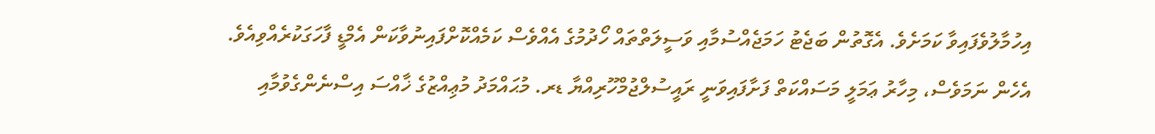އިހުމާލުވެފައިވާ ކަމަށެވެ. އެގޮތުން ބަޖެޓު ހަމަޖެއްސުމާއި ވަސީލަތްތައް ހޯދުމުގެ އެއްވެސް ކަމެއްކޮށްފައިނުވާކަން އެމްޑީ ފާހަގަކުރެއްވިއެވެ.
އެހެން ނަމަވެސް، މިހާރު ޢަމަލީ މަސައްކަތް ފަށާފައިވަނީ ރައީސުލްޖުމްހޫރިއްޔާ ޑރ. މުޙައްމަދު މުޢިއްޒުގެ ޚާއްސަ އިސްނެންގެވުމާއި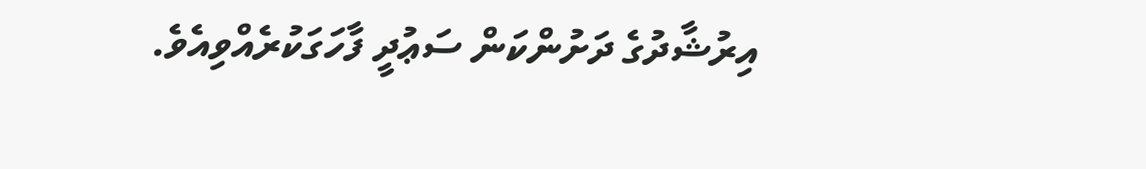އިރުޝާދުގެ ދަށުންކަން ސަޢުދީ ފާހަގަކުރެއްވިއެވެ.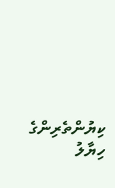ކިޔުންތެރިންގެ ހިޔާލު